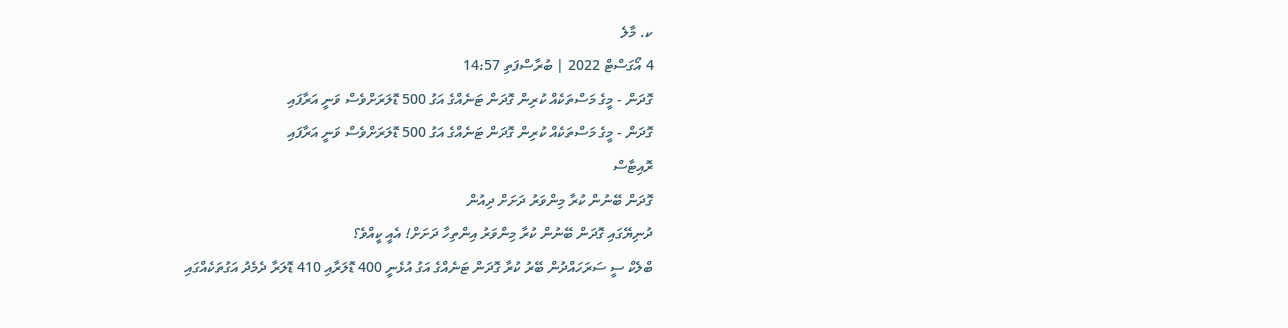ކ. މާލެ
4 އޯގަސްޓް 2022 | ބުރާސްފަތި 14:57
ގޮދަން - މީގެ މަސްތަކެއް ކުރިން ގޮދަން ޓަނެއްގެ އަގު 500 ޑޮލަރަށްވެސް ވަނީ އަރާފައި
ގޮދަން - މީގެ މަސްތަކެއް ކުރިން ގޮދަން ޓަނެއްގެ އަގު 500 ޑޮލަރަށްވެސް ވަނީ އަރާފައި
ރޮއިޓާސް
ގޮދަން ބޭނުން ކުރާ މިންވަރު ދަށަށް ދިއުން
ދުނިޔޭގައި ގޮދަން ބޭނުން ކުރާ މިންވަރު އިންތިހާ ދަށަށް! އެއީ ކީއްވެ؟
ބްލެކް ސީ ސަރަހައްދުން ބޭރު ކުރާ ގޮދަން ޓަނެއްގެ އަގު އުޅެނީ 400 ޑޮލަރާއި 410 ޑޮލަރާ ދެމެދު އަގުތަކެއްގައި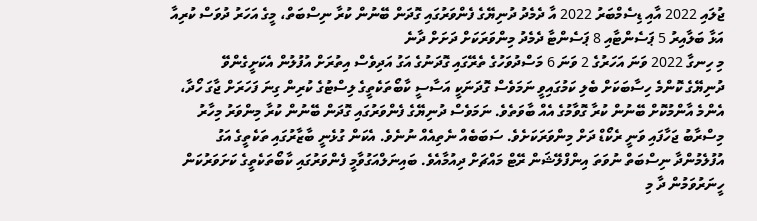ޖުލައި 2022 އާއި ޑިސެމްބަރު 2022 އާ ދެމެދު ދުނިޔޭގެ ފެންވަރުގައި ގޮދަން ބޭނުން ކުރާ ނިސްބަތް، މީގެ އަހަރު ދުވަސް ކުރިއާ އަޅާ ބަލާއިރު 5 ޕަސެންޓާއި 8 ޕަސެންޓާ ދެމެދު މިންވަރަކަށް ދަށަށް ދާނެ
މި ހިނގާ 2022 ވަނަ އަހަރުގެ 2 ވަނަ 6 މަސްދުވަހުގެ ތެރޭގައި ގޮދަނުގެ އަގު އަދިވެސް އިތުރަށް އުފުލުން އެކަށީގެންވޭ
ދުނިޔޭގެ ކޮންމެ ހިސާބަކަށް ބެލި ކަމުގައިވީ ނަމަވެސް ގޮދަނަކީ އަސާސީ ކާބޯތަކެތީގެ ލިސްޓުގެ ކުރިން ގިނަ ފަހަރަށް ޖާގަ ހޯދާ، އެންމެ އާންމުކޮށް ބޭނުން ކުރާ ގޮވާމުގެ އެއް ބާވަތެވެ. ނަމަވެސް ދުނިޔޭގެ ފެންވަރުގައި ގޮދަން ބޭނުން ކުރާ މިންވަރު މިހާރު މިސްރާބު ޖަހާފައި ވަނީ ރެކޯޑް ދަށް މިންވަރަކަށެވެ. ސަބަބެއް ނެތިއެއް ނުނެވެ. އެކަން ގުޅެނީ ބާޒާރުގައި ތަކެތީގެ އަގު އުފުލެމުންދާ ނިސްބަތް ނުވަތަ އިންފްލޭޝަން ރޭޓް މައްޗަށް ދިއުމާއެވެ. ބައިނަލްއަގުވާމީ ފެންވަރުގައި ކާބޯތަކެތީގެ ކަށަވަރުކަން ހީނަރުވަމުން ދާ މި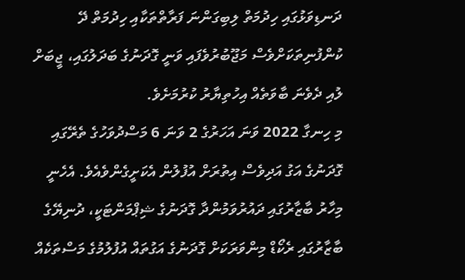ދަނޑިވަޅުގައި ހިދުމަތް ލިބިގަންނަ ފަރާތްތަކާއި ހިދުމަތް ދޭ ކުންފުނިތަކަށްވެސް މަޖޫބުރުވެފައި ވަނީ ގޮދަނުގެ ބަދަލުގައި، ޖީބަށް ލުއި ދެވެނަ ބާވަތެއް އިހުތިޔާރު ކުރުމަށެވެ.
މި ހިނގާ 2022 ވަނަ އަހަރުގެ 2 ވަނަ 6 މަސްދުވަހުގެ ތެރޭގައި ގޮދަނުގެ އަގު އަދިވެސް އިތުރަށް އުފުލުން އެކަށީގެންވެއެވެ. އެހެނީ މިހާރު ބާޒާރުގައި ދައުރުވަމުންދާ ގޮދަނުގެ ޝިޕްމަންޓަކީ، ދުނިޔޭގެ ބާޒާރުގައި ރެކޯޑް މިންވަރަކަށް ގޮދަނުގެ އަގުތައް އުފުލުމުގެ މަސްތަކެއް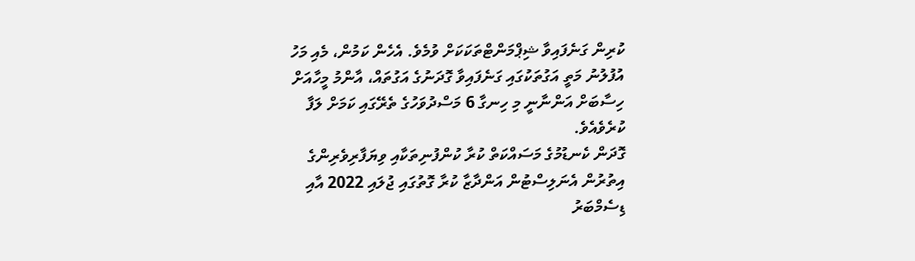ކުރިން ގަނެފައިވާ ޝިޕްމަންޓްތަކަކަށް ވުމެވެ. އެހެން ކަމުން، މެއި މަހު އުފުލުނު މަތީ އަގުތަކުގައި ގަނެފައިވާ ގޮދަނުގެ އަގުތައް، އާންމު މީހާއަށް ހިސާބަށް އަންނާނީ މި ހިނގާ 6 މަސްދުވަހުގެ ތެރޭގައި ކަމަށް ލަފާ ކުރެވެއެވެ.
ގޮދަން ކެނޑުމުގެ މަސައްކަތް ކުރާ ކުންފުނިތަކާއި ވިޔަފާރިވެރިންގެ އިތުރުން އެނަލިސްޓުން އަންދާޒާ ކުރާ ގޮތުގައި ޖުލައި 2022 އާއި ޑިސެމްބަރު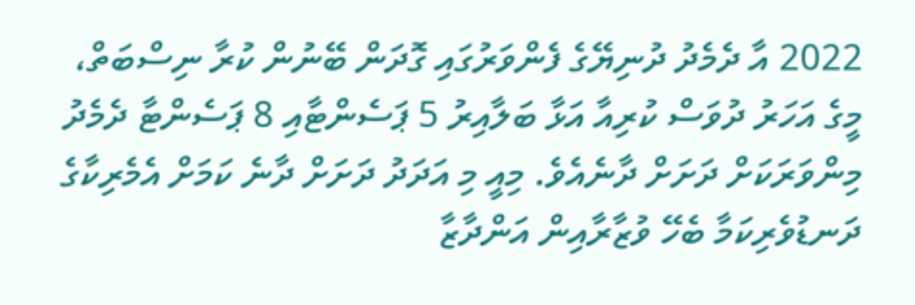2022 އާ ދެމެދު ދުނިޔޭގެ ފެންވަރުގައި ގޮދަން ބޭނުން ކުރާ ނިސްބަތް، މީގެ އަހަރު ދުވަސް ކުރިއާ އަޅާ ބަލާއިރު 5 ޕަސެންޓާއި 8 ޕަސެންޓާ ދެމެދު މިންވަރަކަށް ދަށަށް ދާނެއެވެ. މިއީ މި އަދަދު ދަށަށް ދާނެ ކަމަށް އެމެރިކާގެ ދަނޑުވެރިކަމާ ބެހޭ ވުޒާރާއިން އަންދާޒާ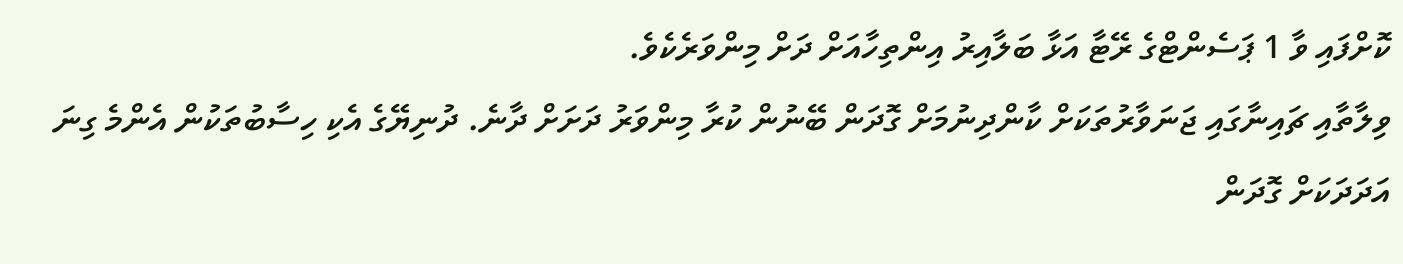ކޮށްފައި ވާ 1 ޕަސެންޓްގެ ރޭޓާ އަޅާ ބަލާއިރު އިންތިހާއަށް ދަށް މިންވަރެކެވެ.
ވިލާތާއި ޗައިނާގައި ޖަނަވާރުތަކަށް ކާންދިނުމަށް ގޮދަން ބޭނުން ކުރާ މިންވަރު ދަށަށް ދާނެ. ދުނިޔޭގެ އެކި ހިސާބުތަކުން އެންމެ ގިނަ އަދަދަކަށް ގޮދަން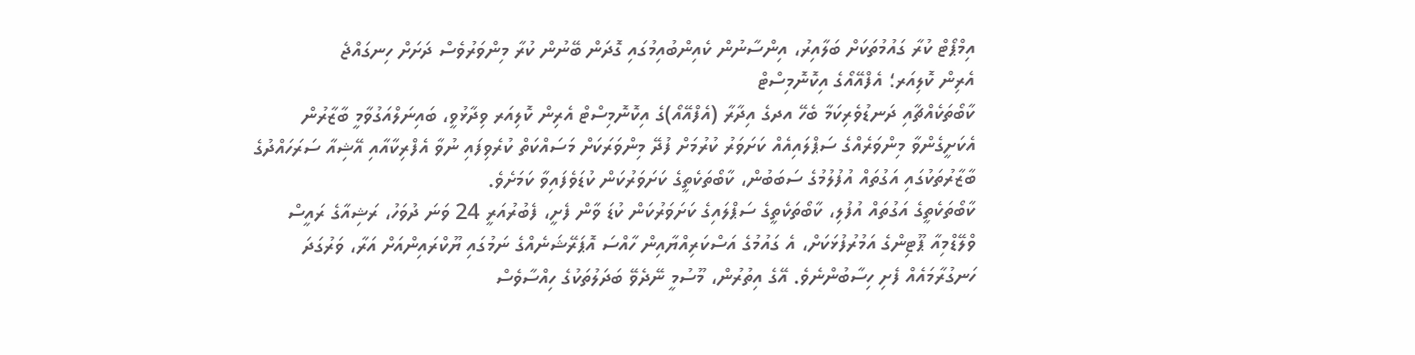އިމްޕޯޓް ކުރާ ގައުމުތަކަށް ބަލާއިރު، އިންސާނުން ކެއިންބުއިމުގައި ގޮދަން ބޭނުން ކުރާ މިންވަރުވެސް ދަށަށް ހިނގައްޖެ
އެރިން ކޮލިއަރ؛ އެފްއޭއޯގެ އިކޮނޮމިސްޓް
ކާބޯތަކެއްޗާއި ދަނޑުވެރިކަމާ ބެހޭ އދގެ އިދާރާ (އެފްއޭއޯ)ގެ އިކޮނޮމިސްޓް އެރިން ކޮލިއަރ ވިދާޅުވީ، ބައިނަލްއަގުވާމީ ބާޒާރުން އެކަށީގެންވާ މިންވަރެއްގެ ސަޕްލައިއެއް ކަށަވަރު ކުރުމަށް ފުދޭ މިންވަރަކަށް މަސައްކަތް ކުރެވިފައި ނުވާ އެފްރިކާއާއި އޭޝިއާ ސަރަހައްދުގެ ބާޒާރުތަކުގައި އަގުތައް އުފުލުމުގެ ސަބަބުން، ކާބޯތަކެތީގެ ކަށަވަރުކަން ކުޑަވެފައިވާ ކަމަށެވެ.
ކާބޯތަކެތީގެ އަގުތައް އުފުލި، ކާބޯތަކެތީގެ ސަޕްލައިގެ ކަށަވަރުކަން ކުޑަ ވާން ފެށީ، ފެބުރުއަރީ 24 ވަނަ ދުވަހު، ރަޝިއާގެ ރައީސް ވްލޭޑްމިއާ ޕޫޓިންގެ އަމުރުފުޅަކަށް، އެ ގައުމުގެ އަސްކަރިއްޔާއިން ހާއްސަ އޮޕަރޭޝަނެއްގެ ނަމުގައި ޔޫކްރައިންއަށް އަރާ، ވަރުގަދަ ހަނގުރާމައެއް ފެށި ހިސާބުންނެވެ. އޭގެ އިތުރުން، މޫސުމީ ނޭދެވޭ ބަދަލުތަކުގެ ހިއްސާވެސް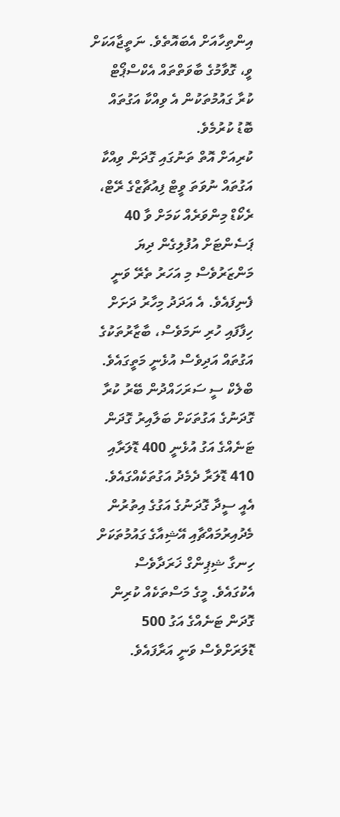އިންތިހާއަށް އެބައޮތެވެ. ނަތީޖާއަކަށް ވީ، ގޮވާމުގެ ބާވަތްތައް އެކްސްޕޯޓް ކުރާ ގައުމުތަކުން އެ ވިއްކާ އަގުތައް ބޮޑު ކުރުމެވެ.
ކުރިއަށް އޮތް ތަނުގައި ގޮދަން ވިއްކާ އަގުތައް ނުވަތަ ވީޓް ފިއުޗާޒްގެ ރޭޓް، ރެކޯޑް މިންވަރެއް ކަމަށް ވާ 40 ޕަސެންޓަށް އުފުލިގެން ދިޔަ މަންޒަރުވެސް މި އަހަރު ތެރޭ ވަނީ ފެނިފައެވެ. އެ އަދަދު މިހާރު ދަށަށް ހިފާފައި ހުރި ނަމަވެސް، ބާޒާރުތަކުގެ އަގުތައް އަދިވެސް އުޅެނީ މަތީގައެވެ.
ބްލެކް ސީ ސަރަހައްދުން ބޭރު ކުރާ ގޮދަނުގެ އަގުތަކަށް ބަލާއިރު ގޮދަން ޓަނެއްގެ އަގު އުޅެނީ 400 ޑޮލަރާއި 410 ޑޮލަރާ ދެމެދު އަގުތަކެއްގައެވެ. އެއީ ސީދާ ގޮދަނުގެ އަގުގެ އިތުރުން މެދުއިރުމައްޗާއި އޭޝިއާގެ ގައުމުތަކަށް ހިނގާ ޝިޕިންގް ޚަރަދާވެސް އެކުގައެވެ. މީގެ މަސްތަކެއް ކުރިން ގޮދަން ޓަނެއްގެ އަގު 500 ޑޮލަރަށްވެސް ވަނީ އަރާފައެވެ.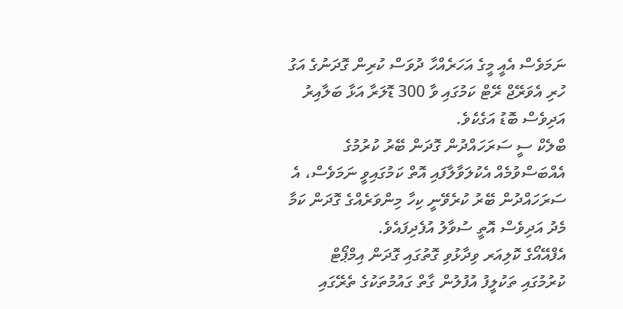ނަމަވެސް އެއީ މީގެ އަހަރެއްހާ ދުވަސް ކުރިން ގޮދަނުގެ އަގު ހުރި އެވަރޭޖް ރޭޓް ކަމުގައި ވާ 300 ޑޮލަރާ އަޅާ ބަލާއިރު އަދިވެސް ބޮޑު އަގެކެވެ.
ބްލެކް ސީ ސަރަހައްދުން ގޮދަން ބޭރު ކުރުމުގެ އެއްބަސްވުމެއް އެކުލަވާލާފައި އޮތް ކަމުގައިވީ ނަމަވެސް، އެ ސަރަހައްދުން ބޭރު ކުރެވޭނީ ކިހާ މިންވަރެއްގެ ގޮދަން ކަމާ މެދު އަދިވެސް އޮތީ ސުވާލު އުފެދިފައެވެ.
އެފްއޭއޯގެ ކޮލިއަރ ވިދާޅުވި ގޮތުގައި ގޮދަން އިމްޕޯޓް ކުރުމުގައި ތަކުލީފު އުފުލުން ގާތް ގައުމުތަކުގެ ތެރޭގައި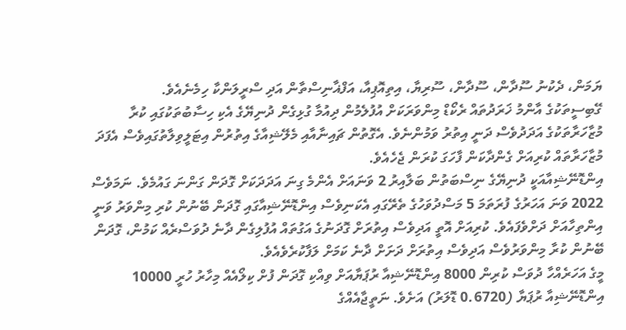ޔަމަން، ދެކުނު ސޫދާން، ސޫދާން، ސޫރިޔާ، އިތިއޮޕިއާ، އަފްޣާނިސްތާން އަދި ސްރީލަންކާ ހިމެނެއެވެ.
ގޭބިސީތަކުގެ އާންމު ޚަރަދުތައް ރެކޯޑް މިންވަރަކަށް އުފުލެމުން ދިއުމާ ގުޅިގެން ދުނިޔޭގެ އެކި ހިސާބުތަކުގައި ކުރާ މުޒާހަރާތަކުގެ އަދަދުވެސް ދަނީ އިތުރު ވަމުންނެވެ. އެގޮތުން ޗައިނާއާއި މެލޭޝިއާގެ އިތުރުން އިޓަލީވިލާތުގައިވެސް އެފަދަ މުޒާހަރާތައް ކުރިއަށް ގެންދާކަން ފާހަގަ ކުރަން ޖެހެއެވެ.
އިންޑޮނޭޝިއާއަކީ ދުނިޔޭގެ ނިސްބަތުން ބަލާއިރު 2 ވަނައަށް އެންމެ ގިނަ އަދަދަކަށް ގޮދަން ގަންނަ ގައުމެވެ. ނަމަވެސް 2022 ވަނަ އަހަރުގެ ފުރަތަމަ 5 މަސްދުވަހުގެ ތެރޭގައި އެކަނިވެސް އިންޑޮނޭޝިއާގައި ގޮދަން ބޭނުން ކުރި މިންވަރު ވަނީ އިންތިހާއަށް ދަށްވެފައެވެ. ކުރިއަށް އޮތީ އަދިވެސް އިތުރަށް ގޮދަނުގެ އަގުތައް އުފުލިގެން ދާނެ ދުވަސްރެއް ކަމުން، ގޮދަން ބޭނުން ކުރާ މިންވަރުވެސް އަދިވެސް އިތުރަށް ދަށަށް ދާނެ ކަމަށް ލަފާކުރެވެއެވެ.
މީގެ އަހަރެއްހާ ދުވަސް ކުރިން 8000 އިންޑޮނޭޝިއާ ރުޕަޔާއަށް ވިއްކި ގޮދަން ފުށް ކިލޯއެއް މިހާރު ހުރީ 10000 އިންޑޮނޭޝިއާ ރުޕަޔާ (0.6720 ޑޮލަރު) އަށެވެ. ނަތީޖާއެއްގެ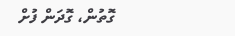ގޮތުން، ގޮދަން ފުށް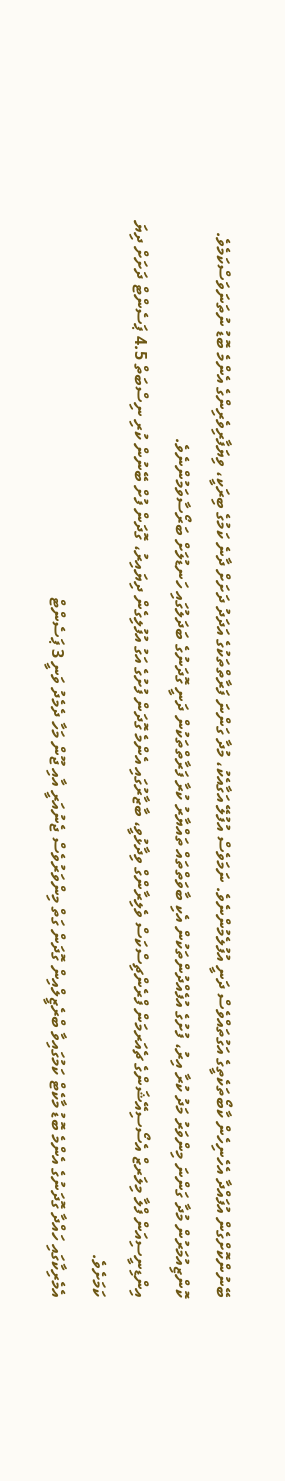ބޭނުންކޮށްގެން އުފައްދާ އެހެނިހެން ކާބޯތަކެތީގެ އަގުތައްވެސް ދަނީ އުފުލެމުންނެވެ. ނަމަވެސް އުފުލޭ އަގާއެކު، މުދާ ގަންނަ ފަރާތްތަކުގެ އަދަދު ދަށަށް ދާނެ ކަމުގެ ބިރަކީ، ވިޔަފާރިވެރިންގެ އެންމެ ބޮޑު ނުތަނަވަސްކަމެވެ.
ކޮންޒިއުމަރުން މުދާ ގަންނަ މިންވަރު މަދު ކުރާ އިރު، ފުށުގެ އުފެއްދުންތަކުން އެކި ބާވަތްތައް ތައްޔާރު ކުރާ ފަރާތްތަކުން ދަނީ ގޮދަނުގެ ބަދަލުގައި ހަނޑުލަށް ބަރޯސާވަމުންނެވެ.
އިންޑިނީސިއަން ފްލާ މިލަރޒް އެސޯސިއޭޝަންގެ ޗެއަރމަން ފްރެންޗިސްކަސް ވެލިރާންގް ވިދާޅުވީ، ބާޒާރުގައި އެންމެ ގޮދަން ފުށުގެ އަގު އުފުލިގެން ދިޔައިރު، ގޮދަން ފުށް ބޭނުން ކުރި ނިސްބަތް 4.5 ޕަސެންޓް ދަށަށް ދިޔަ ކަމަށެވެ.
އެމެރިކާގައި ހައްދާ ގޮދަނުގެ އެންމެ ބޮޑު މާކެޓް ކަމުގައިވާ ބްރެޒީލްއިން ގޮދަން ގަތް މިންވަރުވެސް ޖެނުއަރީ އާއި ޖޫން މަހާ ދެމެދު ވަނީ 3 ޕަސެންޓް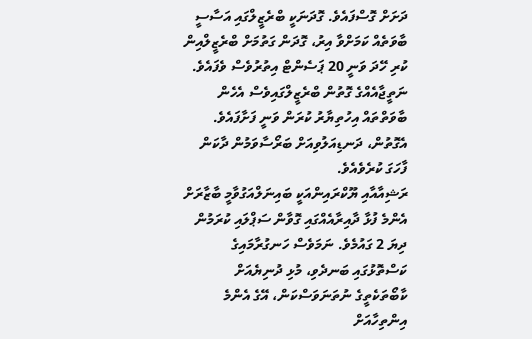ދަށަށް ގޮސްފައެވެ. ގޮދަނަކީ ބްރެޒީލްގައި އަސާސީ ބާވަތެއް ކަމަށްވާ އިރު، ގޮދަން ގަތުމަށް ބްރެޒީލްއިން ކުރި ހޭދަ ވަނީ 20 ޕަސެންޓް އިތުރުވެސް ވެފައެވެ.
ނަތީޖާއެއްގެ ގޮތުން ބްރެޒީލްގައިވެސް އެހެން ބާވަތްތައް އިހުތިޔާރު ކުރަން ވަނީ ފަށާފައެވެ. އެގޮތުން، ދަނޑިއަލުވިއަށް ބަރޯސާވަމުން ދާކަން ފާހަގަ ކުރެވެއެވެ.
ރަޝިއާއާއި ޔޫކްރައިންއަކީ ބައިނަލްއަގުވާމީ ބާޒާރަށް އެންމެ ފުޅާ ދާއިރާއެއްގައި ގޮވާން ސަޕްލައި ކުރަމުން ދިޔަ 2 ގައުމެވެ. ނަމަވެސް ހަނގުރާމައިގެ ކަސްތޮޅުގައި ބަނދެވި، މުޅި ދުނިޔެއަށް ކާބޯތަކެތީގެ ނުތަނަވަސްކަން، އޭގެ އެންމެ އިންތިހާއަށް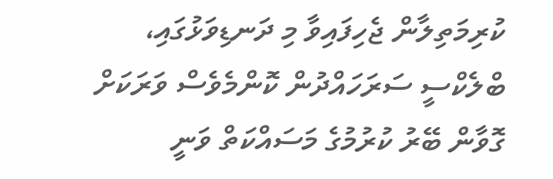ކުރިމަތިލާން ޖެހިފައިވާ މި ދަނޑިވަޅުގައި، ބްލެކްސީ ސަރަހައްދުން ކޮންމެވެސް ވަރަކަށް ގޮވާން ބޭރު ކުރުމުގެ މަސައްކަތް ވަނީ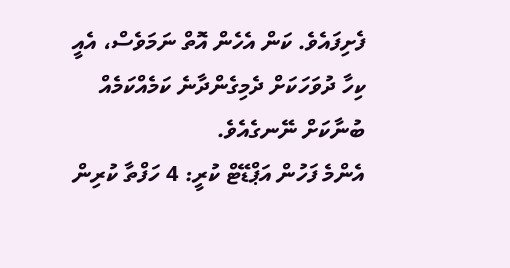ފެށިފައެވެ. ކަން އެހެން އޮތް ނަމަވެސް، އެއީ ކިހާ ދުވަހަކަށް ދެމިގެންދާނެ ކަމެއްކަމެއް ބުނާކަށް ނޭނގެއެވެ.
އެންމެ ފަހުން އަޕްޑޭޓް ކުރީ: 4 ހަފްތާ ކުރިން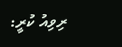ރިވިއު ކުރީ: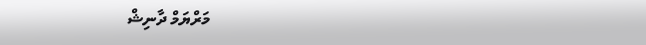މަރްޔަމް ދާނިޝް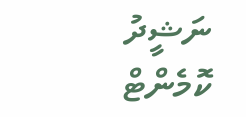ނަޝީދު
ކޮމެންޓް